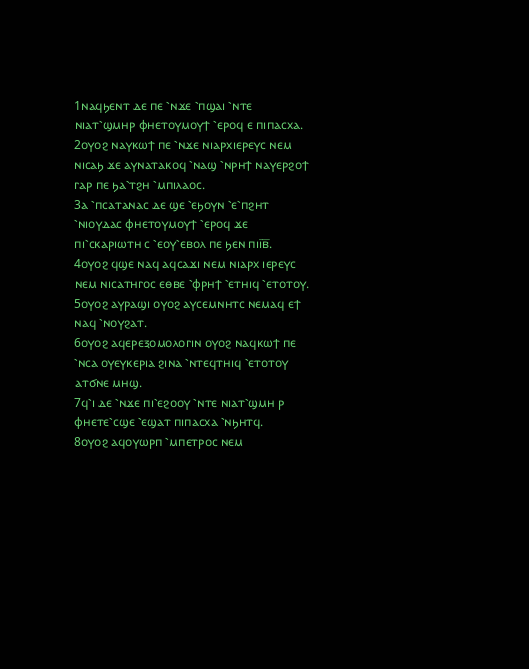1ⲛⲁϥϧⲉⲛⲧ ⲇⲉ ⲡⲉ ⳿ⲛϫⲉ ⳿ⲡϣⲁⲓ ⳿ⲛⲧⲉ ⲛⲓⲁⲧ⳿ϣⲙⲏⲣ ⲫⲏⲉⲧⲟⲩⲙⲟⲩϯ ⳿ⲉⲣⲟϥ ⲉ ⲡⲓⲡⲁⲥⲭⲁ.
2ⲟⲩⲟϩ ⲛⲁⲩⲕⲱϯ ⲡⲉ ⳿ⲛϫⲉ ⲛⲓⲁⲣⲭⲓⲉⲣⲉⲩⲥ ⲛⲉⲙ ⲛⲓⲥⲁϧ ϫⲉ ⲁⲩⲛⲁⲧⲁⲕⲟϥ ⳿ⲛⲁϣ ⳿ⲛⲣⲏϯ ⲛⲁⲩⲉⲣϩⲟϯ ⲅⲁⲣ ⲡⲉ ϧⲁ⳿ⲧϩⲏ ⳿ⲙⲡⲓⲗⲁⲟⲥ.
3ⲁ ⳿ⲡⲥⲁⲧⲁⲛⲁⲥ ⲇⲉ ϣⲉ ⳿ⲉϧⲟⲩⲛ ⳿ⲉ⳿ⲡϩⲏⲧ ⳿ⲛⲓⲟⲩⲇⲁⲥ ⲫⲏⲉⲧⲟⲩⲙⲟⲩϯ ⳿ⲉⲣⲟϥ ϫⲉ ⲡⲓ⳿ⲥⲕⲁⲣⲓⲱⲧⲏ ⲥ ⳿ⲉⲟⲩ⳿ⲉⲃⲟⲗ ⲡⲉ ϧⲉⲛ ⲡⲓⲓ̅ⲃ̅.
4ⲟⲩⲟϩ ϥϣⲉ ⲛⲁϥ ⲁϥⲥⲁϫⲓ ⲛⲉⲙ ⲛⲓⲁⲣⲭ ⲓⲉⲣⲉⲩⲥ ⲛⲉⲙ ⲛⲓⲥⲁⲧⲏⲅⲟⲥ ⲉⲑⲃⲉ ⳿ⲫⲣⲏϯ ⳿ⲉⲧⲏⲓϥ ⳿ⲉⲧⲟⲧⲟⲩ.
5ⲟⲩⲟϩ ⲁⲩⲣⲁϣⲓ ⲟⲩⲟϩ ⲁⲩⲥⲉⲙⲛⲏⲧⲥ ⲛⲉⲙⲁϥ ⲉϯ ⲛⲁϥ ⳿ⲛⲟⲩϩⲁⲧ.
6ⲟⲩⲟϩ ⲁϥⲉⲣⲉⲝⲟⲙⲟⲗⲟⲅⲓⲛ ⲟⲩⲟϩ ⲛⲁϥⲕⲱϯ ⲡⲉ ⳿ⲛⲥⲁ ⲟⲩⲉⲩⲕⲉⲣⲓⲁ ϩⲓⲛⲁ ⳿ⲛⲧⲉϥⲧⲏⲓϥ ⳿ⲉⲧⲟⲧⲟⲩ ⲁⲧϭⲛⲉ ⲙⲏϣ.
7ϥ⳿ⲓ ⲇⲉ ⳿ⲛϫⲉ ⲡⲓ⳿ⲉϩⲟⲟⲩ ⳿ⲛⲧⲉ ⲛⲓⲁⲧ⳿ϣⲙⲏ ⲣ ⲫⲏⲉⲧⲉ⳿ⲥϣⲉ ⳿ⲉϣⲁⲧ ⲡⲓⲡⲁⲥⲭⲁ ⳿ⲛϧⲏⲧϥ.
8ⲟⲩⲟϩ ⲁϥⲟⲩⲱⲣⲡ ⳿ⲙⲡⲉⲧⲣⲟⲥ ⲛⲉⲙ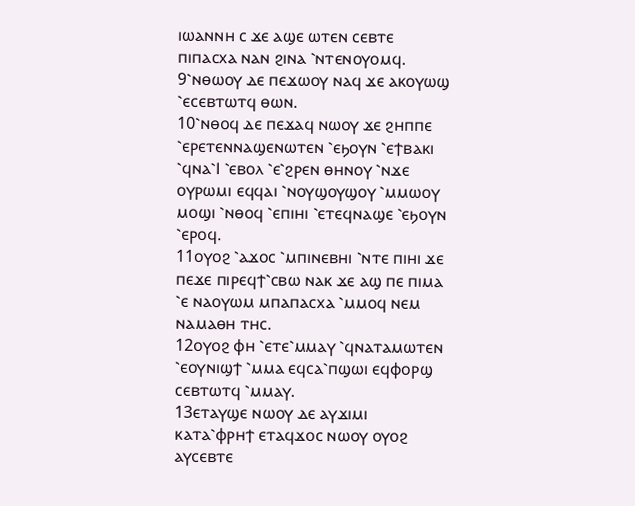ⲓⲱⲁⲛⲛⲏ ⲥ ϫⲉ ⲁϣⲉ ⲱⲧⲉⲛ ⲥⲉⲃⲧⲉ ⲡⲓⲡⲁⲥⲭⲁ ⲛⲁⲛ ϩⲓⲛⲁ ⳿ⲛⲧⲉⲛⲟⲩⲟⲙϥ.
9⳿ⲛⲑⲱⲟⲩ ⲇⲉ ⲡⲉϫⲱⲟⲩ ⲛⲁϥ ϫⲉ ⲁⲕⲟⲩⲱϣ ⳿ⲉⲥⲉⲃⲧⲱⲧϥ ⲑⲱⲛ.
10⳿ⲛⲑⲟϥ ⲇⲉ ⲡⲉϫⲁϥ ⲛⲱⲟⲩ ϫⲉ ϩⲏⲡⲡⲉ ⳿ⲉⲣⲉⲧⲉⲛⲛⲁϣⲉⲛⲱⲧⲉⲛ ⳿ⲉϧⲟⲩⲛ ⳿ⲉϯⲃⲁⲕⲓ ⳿ϥⲛⲁ⳿Ⲓ ⳿ⲉⲃⲟⲗ ⳿ⲉ⳿ϩⲣⲉⲛ ⲑⲏⲛⲟⲩ ⳿ⲛϫⲉ ⲟⲩⲣⲱⲙⲓ ⲉϥϥⲁⲓ ⳿ⲛⲟⲩϣⲟⲩϣⲟⲩ ⳿ⲙⲙⲱⲟⲩ ⲙⲟϣⲓ ⳿ⲛⲑⲟϥ ⳿ⲉⲡⲓⲏⲓ ⳿ⲉⲧⲉϥⲛⲁϣⲉ ⳿ⲉϧⲟⲩⲛ ⳿ⲉⲣⲟϥ.
11ⲟⲩⲟϩ ⳿ⲁϫⲟⲥ ⳿ⲙⲡⲓⲛⲉⲃⲏⲓ ⳿ⲛⲧⲉ ⲡⲓⲏⲓ ϫⲉ ⲡⲉϫⲉ ⲡⲓⲣⲉϥϯ⳿ⲥⲃⲱ ⲛⲁⲕ ϫⲉ ⲁϣ ⲡⲉ ⲡⲓⲙⲁ ⳿ⲉ ⲛⲁⲟⲩⲱⲙ ⲙⲡⲁⲡⲁⲥⲭⲁ ⳿ⲙⲙⲟϥ ⲛⲉⲙ ⲛⲁⲙⲁⲑⲏ ⲧⲏⲥ.
12ⲟⲩⲟϩ ⲫⲏ ⳿ⲉⲧⲉ⳿ⲙⲙⲁⲩ ⳿ϥⲛⲁⲧⲁⲙⲱⲧⲉⲛ ⳿ⲉⲟⲩⲛⲓϣϯ ⳿ⲙⲙⲁ ⲉϥⲥⲁ⳿ⲡϣⲱⲓ ⲉϥⲫⲟⲣϣ ⲥⲉⲃⲧⲱⲧϥ ⳿ⲙⲙⲁⲩ.
13ⲉⲧⲁⲩϣⲉ ⲛⲱⲟⲩ ⲇⲉ ⲁⲩϫⲓⲙⲓ ⲕⲁⲧⲁ⳿ⲫⲣⲏϯ ⲉⲧⲁϥϫⲟⲥ ⲛⲱⲟⲩ ⲟⲩⲟϩ ⲁⲩⲥⲉⲃⲧⲉ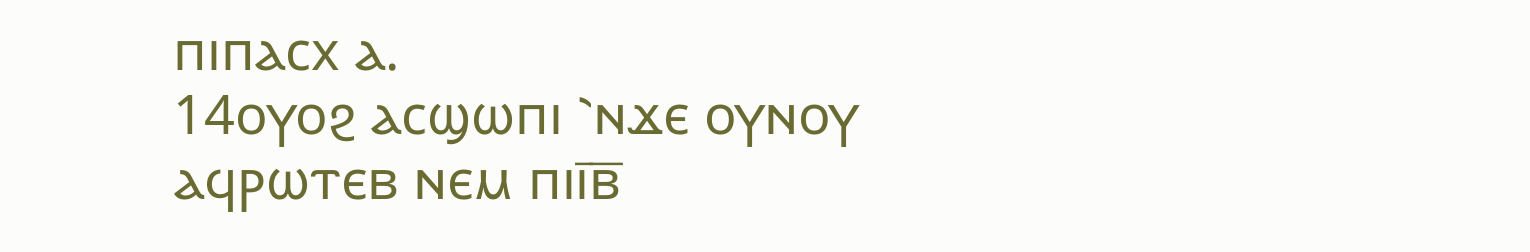ⲡⲓⲡⲁⲥⲭ ⲁ.
14ⲟⲩⲟϩ ⲁⲥϣⲱⲡⲓ ⳿ⲛϫⲉ ⲟⲩⲛⲟⲩ ⲁϥⲣⲱⲧⲉⲃ ⲛⲉⲙ ⲡⲓⲓ̅ⲃ̅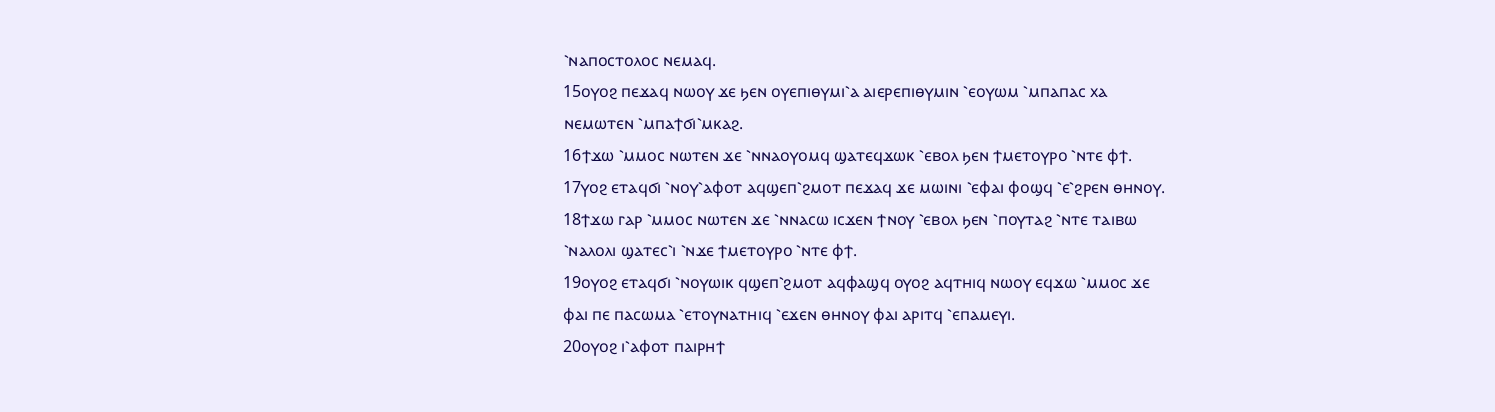⳿ⲛⲁⲡⲟⲥⲧⲟⲗⲟⲥ ⲛⲉⲙⲁϥ.
15ⲟⲩⲟϩ ⲡⲉϫⲁϥ ⲛⲱⲟⲩ ϫⲉ ϧⲉⲛ ⲟⲩⲉⲡⲓⲑⲩⲙⲓ⳿ⲁ ⲁⲓⲉⲣⲉⲡⲓⲑⲩⲙⲓⲛ ⳿ⲉⲟⲩⲱⲙ ⳿ⲙⲡⲁⲡⲁⲥ ⲭⲁ ⲛⲉⲙⲱⲧⲉⲛ ⳿ⲙⲡⲁϯϭⲓ⳿ⲙⲕⲁϩ.
16ϯϫⲱ ⳿ⲙⲙⲟⲥ ⲛⲱⲧⲉⲛ ϫⲉ ⳿ⲛⲛⲁⲟⲩⲟⲙϥ ϣⲁⲧⲉϥϫⲱⲕ ⳿ⲉⲃⲟⲗ ϧⲉⲛ ϯⲙⲉⲧⲟⲩⲣⲟ ⳿ⲛⲧⲉ ⲫϯ.
17ⲩⲟϩ ⲉⲧⲁϥϭⲓ ⳿ⲛⲟⲩ⳿ⲁⲫⲟⲧ ⲁϥϣⲉⲡ⳿ϩⲙⲟⲧ ⲡⲉϫⲁϥ ϫⲉ ⲙⲱⲓⲛⲓ ⳿ⲉⲫⲁⲓ ⲫⲟϣϥ ⳿ⲉ⳿ϩⲣⲉⲛ ⲑⲏⲛⲟⲩ.
18ϯϫⲱ ⲅⲁⲣ ⳿ⲙⲙⲟⲥ ⲛⲱⲧⲉⲛ ϫⲉ ⳿ⲛⲛⲁⲥⲱ ⲓⲥϫⲉⲛ ϯⲛⲟⲩ ⳿ⲉⲃⲟⲗ ϧⲉⲛ ⳿ⲡⲟⲩⲧⲁϩ ⳿ⲛⲧⲉ ⲧⲁⲓⲃⲱ ⳿ⲛⲁⲗⲟⲗⲓ ϣⲁⲧⲉⲥ⳿ⲓ ⳿ⲛϫⲉ ϯⲙⲉⲧⲟⲩⲣⲟ ⳿ⲛⲧⲉ ⲫϯ.
19ⲟⲩⲟϩ ⲉⲧⲁϥϭⲓ ⳿ⲛⲟⲩⲱⲓⲕ ϥϣⲉⲡ⳿ϩⲙⲟⲧ ⲁϥⲫⲁϣϥ ⲟⲩⲟϩ ⲁϥⲧⲏⲓϥ ⲛⲱⲟⲩ ⲉϥϫⲱ ⳿ⲙⲙⲟⲥ ϫⲉ ⲫⲁⲓ ⲡⲉ ⲡⲁⲥⲱⲙⲁ ⳿ⲉⲧⲟⲩⲛⲁⲧⲏⲓϥ ⳿ⲉϫⲉⲛ ⲑⲏⲛⲟⲩ ⲫⲁⲓ ⲁⲣⲓⲧϥ ⳿ⲉⲡⲁⲙⲉⲩⲓ.
20ⲟⲩⲟϩ ⲓ⳿ⲁⲫⲟⲧ ⲡⲁⲓⲣⲏϯ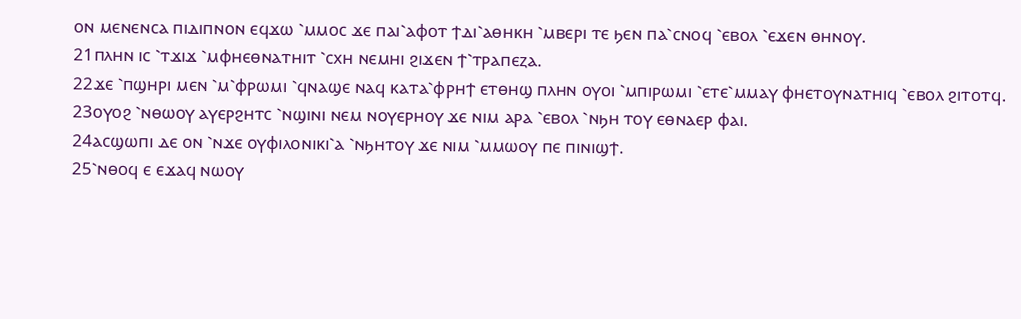ⲟⲛ ⲙⲉⲛⲉⲛⲥⲁ ⲡⲓⲇⲓⲡⲛⲟⲛ ⲉϥϫⲱ ⳿ⲙⲙⲟⲥ ϫⲉ ⲡⲁⲓ⳿ⲁⲫⲟⲧ ϯⲇⲓ⳿ⲁⲑⲏⲕⲏ ⳿ⲙⲃⲉⲣⲓ ⲧⲉ ϧⲉⲛ ⲡⲁ⳿ⲥⲛⲟϥ ⳿ⲉⲃⲟⲗ ⳿ⲉϫⲉⲛ ⲑⲏⲛⲟⲩ.
21ⲡⲗⲏⲛ ⲓⲥ ⳿ⲧϫⲓϫ ⳿ⲙⲫⲏⲉⲑⲛⲁⲧⲏⲓⲧ ⳿ⲥⲭⲏ ⲛⲉⲙⲏⲓ ϩⲓϫⲉⲛ ϯ⳿ⲧⲣⲁⲡⲉⲍⲁ.
22ϫⲉ ⳿ⲡϣⲏⲣⲓ ⲙⲉⲛ ⳿ⲙ⳿ⲫⲣⲱⲙⲓ ⳿ϥⲛⲁϣⲉ ⲛⲁϥ ⲕⲁⲧⲁ⳿ⲫⲣⲏϯ ⲉⲧⲑⲏϣ ⲡⲗⲏⲛ ⲟⲩⲟⲓ ⳿ⲙⲡⲓⲣⲱⲙⲓ ⳿ⲉⲧⲉ⳿ⲙⲙⲁⲩ ⲫⲏⲉⲧⲟⲩⲛⲁⲧⲏⲓϥ ⳿ⲉⲃⲟⲗ ϩⲓⲧⲟⲧϥ.
23ⲟⲩⲟϩ ⳿ⲛⲑⲱⲟⲩ ⲁⲩⲉⲣϩⲏⲧⲥ ⳿ⲛϣⲓⲛⲓ ⲛⲉⲙ ⲛⲟⲩⲉⲣⲏⲟⲩ ϫⲉ ⲛⲓⲙ ⲁⲣⲁ ⳿ⲉⲃⲟⲗ ⳿ⲛϧⲏ ⲧⲟⲩ ⲉⲑⲛⲁⲉⲣ ⲫⲁⲓ.
24ⲁⲥϣⲱⲡⲓ ⲇⲉ ⲟⲛ ⳿ⲛϫⲉ ⲟⲩⲫⲓⲗⲟⲛⲓⲕⲓ⳿ⲁ ⳿ⲛϧⲏⲧⲟⲩ ϫⲉ ⲛⲓⲙ ⳿ⲙⲙⲱⲟⲩ ⲡⲉ ⲡⲓⲛⲓϣϯ.
25⳿ⲛⲑⲟϥ ⲉ ⲉϫⲁϥ ⲛⲱⲟⲩ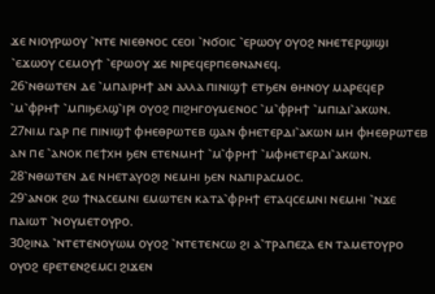ϫⲉ ⲛⲓⲟⲩⲣⲱⲟⲩ ⳿ⲛⲧⲉ ⲛⲓⲉⲑⲛⲟⲥ ⲥⲉⲟⲓ ⳿ⲛϭⲟⲓⲥ ⳿ⲉⲣⲱⲟⲩ ⲟⲩⲟϩ ⲛⲏⲉⲧⲉⲣϣⲓϣⲓ ⳿ⲉϫⲱⲟⲩ ⲥⲉⲙⲟⲩϯ ⳿ⲉⲣⲱⲟⲩ ϫⲉ ⲛⲓⲣⲉϥⲉⲣⲡⲉⲑⲛⲁⲛⲉϥ.
26⳿ⲛⲑⲱⲧⲉⲛ ⲇⲉ ⳿ⲙⲡⲁⲓⲣⲏϯ ⲁⲛ ⲁⲗⲗⲁ ⲡⲓⲛⲓϣϯ ⲉⲧϧⲉⲛ ⲑⲏⲛⲟⲩ ⲙⲁⲣⲉϥⲉⲣ ⳿ⲙ⳿ⲫⲣⲏϯ ⳿ⲙⲡⲓϧⲉⲗϣ⳿ⲓⲣⲓ ⲟⲩⲟϩ ⲡⲓϩⲏⲅⲟⲩⲙⲉⲛⲟⲥ ⳿ⲙ⳿ⲫⲣⲏϯ ⳿ⲙⲡⲓⲇⲓ⳿ⲁⲕⲱⲛ.
27ⲛⲓⲙ ⲅⲁⲣ ⲡⲉ ⲡⲓⲛⲓϣϯ ⲫⲏⲉⲑⲣⲱⲧⲉⲃ ϣⲁⲛ ⲫⲏⲉⲧⲉⲣⲇⲓ⳿ⲁⲕⲱⲛ ⲙⲏ ⲫⲏⲉⲑⲣⲱⲧⲉⲃ ⲁⲛ ⲡⲉ ⳿ⲁⲛⲟⲕ ⲡⲉϯⲭⲏ ϧⲉⲛ ⲉⲧⲉⲛⲙⲏϯ ⳿ⲙ⳿ⲫⲣⲏϯ ⳿ⲙⲫⲏⲉⲧⲉⲣⲇⲓ⳿ⲁⲕⲱⲛ.
28⳿ⲛⲑⲱⲧⲉⲛ ⲇⲉ ⲛⲏⲉⲧⲁⲩⲟϩⲓ ⲛⲉⲙⲏⲓ ϧⲉⲛ ⲛⲁⲡⲓⲣⲁⲥⲙⲟⲥ.
29⳿ⲁⲛⲟⲕ ϩⲱ ϯⲛⲁⲥⲉⲙⲛⲓ ⲉⲙⲱⲧⲉⲛ ⲕⲁⲧⲁ⳿ⲫⲣⲏϯ ⲉⲧⲁϥⲥⲉⲙⲛⲓ ⲛⲉⲙⲏⲓ ⳿ⲛϫⲉ ⲡⲁⲓⲱⲧ ⳿ⲛⲟⲩⲙⲉⲧⲟⲩⲣⲟ.
30ϩⲓⲛⲁ ⳿ⲛⲧⲉⲧⲉⲛⲟⲩⲱⲙ ⲟⲩⲟϩ ⳿ⲛⲧⲉⲧⲉⲛⲥⲱ ϩⲓ ⲁ⳿ⲧⲣⲁⲡⲉⲍⲁ ⲉⲛ ⲧⲁⲙⲉⲧⲟⲩⲣⲟ ⲟⲩⲟϩ ⲉⲣⲉⲧⲉⲛϩⲉⲙⲥⲓ ϩⲓϫⲉⲛ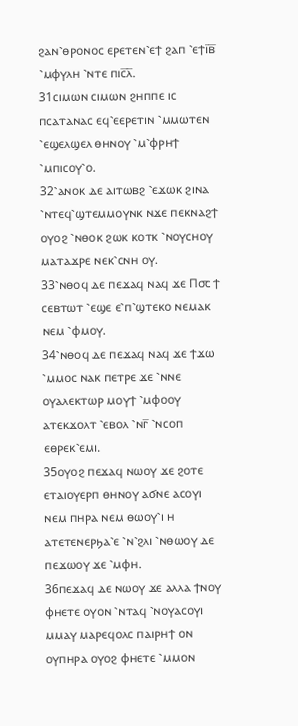ϩⲁⲛ⳿ⲑⲣⲟⲛⲟⲥ ⲉⲣⲉⲧⲉⲛ⳿ⲉϯ ϩⲁⲡ ⳿ⲉϯⲓ̅ⲃ̅ ⳿ⲙⲫⲩⲗⲏ ⳿ⲛⲧⲉ ⲡⲓⲥ̅ⲗ̅.
31ⲥⲓⲙⲱⲛ ⲥⲓⲙⲱⲛ ϩⲏⲡⲡⲉ ⲓⲥ ⲡⲥⲁⲧⲁⲛⲁⲥ ⲉϥ⳿ⲉⲉⲣⲉⲧⲓⲛ ⳿ⲙⲙⲱⲧⲉⲛ ⳿ⲉϣⲉⲗϣⲉⲗ ⲑⲏⲛⲟⲩ ⳿ⲙ⳿ⲫⲣⲏϯ ⳿ⲙⲡⲓⲥⲟⲩ⳿ⲟ.
32⳿ⲁⲛⲟⲕ ⲇⲉ ⲁⲓⲧⲱⲃϩ ⳿ⲉϫⲱⲕ ϩⲓⲛⲁ ⳿ⲛⲧⲉϥ⳿ϣⲧⲉⲙⲙⲟⲩⲛⲕ ⲛϫⲉ ⲡⲉⲕⲛⲁϩϯ ⲟⲩⲟϩ ⳿ⲛⲑⲟⲕ ϩⲱⲕ ⲕⲟⲧⲕ ⳿ⲛⲟⲩⲥⲏⲟⲩ ⲙⲁⲧⲁϫⲣⲉ ⲛⲉⲕ⳿ⲥⲛⲏ ⲟⲩ.
33⳿ⲛⲑⲟϥ ⲇⲉ ⲡⲉϫⲁϥ ⲛⲁϥ ϫⲉ Ⲡ⳪ ϯ ⲥⲉⲃⲧⲱⲧ ⳿ⲉϣⲉ ⲉ⳿ⲡ⳿ϣⲧⲉⲕⲟ ⲛⲉⲙⲁⲕ ⲛⲉⲙ ⳿ⲫⲙⲟⲩ.
34⳿ⲛⲑⲟϥ ⲇⲉ ⲡⲉϫⲁϥ ⲛⲁϥ ϫⲉ ϯϫⲱ ⳿ⲙⲙⲟⲥ ⲛⲁⲕ ⲡⲉⲧⲣⲉ ϫⲉ ⳿ⲛⲛⲉ ⲟⲩⲁⲗⲉⲕⲧⲱⲣ ⲙⲟⲩϯ ⳿ⲙⲫⲟⲟⲩ ⲁⲧⲉⲕϫⲟⲗⲧ ⳿ⲉⲃⲟⲗ ⳿ⲛⲅ̅ ⳿ⲛⲥⲟⲡ ⲉⲑⲣⲉⲕ⳿ⲉⲙⲓ.
35ⲟⲩⲟϩ ⲡⲉϫⲁϥ ⲛⲱⲟⲩ ϫⲉ ϩⲟⲧⲉ ⲉⲧⲁⲓⲟⲩⲉⲣⲡ ⲑⲏⲛⲟⲩ ⲁϭⲛⲉ ⲁⲥⲟⲩⲓ ⲛⲉⲙ ⲡⲏⲣⲁ ⲛⲉⲙ ⲑⲱⲟⲩ⳿ⲓ ⲏ ⲁⲧⲉⲧⲉⲛⲉⲣϧⲁ⳿ⲉ ⳿ⲛ⳿ϩⲗⲓ ⳿ⲛⲑⲱⲟⲩ ⲇⲉ ⲡⲉϫⲱⲟⲩ ϫⲉ ⳿ⲙⲫⲏ.
36ⲡⲉϫⲁϥ ⲇⲉ ⲛⲱⲟⲩ ϫⲉ ⲁⲗⲗⲁ ϯⲛⲟⲩ ⲫⲏⲉⲧⲉ ⲟⲩⲟⲛ ⳿ⲛⲧⲁϥ ⳿ⲛⲟⲩⲁⲥⲟⲩⲓ ⲙⲙⲁⲩ ⲙⲁⲣⲉϥⲟⲗⲥ ⲡⲁⲓⲣⲏϯ ⲟⲛ ⲟⲩⲡⲏⲣⲁ ⲟⲩⲟϩ ⲫⲏⲉⲧⲉ ⳿ⲙⲙⲟⲛ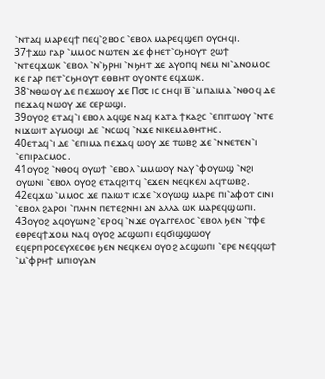⳿ⲛⲧⲁϥ ⲙⲁⲣⲉϥϯ ⲡⲉϥ⳿ϩⲃⲟⲥ ⳿ⲉⲃⲟⲗ ⲙⲁⲣⲉϥϣⲉⲡ ⲟⲩⲥⲏϥⲓ.
37ϯϫⲱ ⲅⲁⲣ ⳿ⲙⲙⲟⲥ ⲛⲱⲧⲉⲛ ϫⲉ ⲫⲏⲉⲧ⳿ⲥϧⲏⲟⲩⲧ ϩⲱϯ ⳿ⲛⲧⲉϥϫⲱⲕ ⳿ⲉⲃⲟⲗ ⳿ⲛ⳿ϧⲣⲏⲓ ⳿ⲛϧⲏⲧ ϫⲉ ⲁⲩⲟⲡϥ ⲛⲉⲙ ⲛⲓ⳿ⲁⲛⲟⲙⲟⲥ ⲕⲉ ⲅⲁⲣ ⲡⲉⲧ⳿ⲥϧⲏⲟⲩⲧ ⲉⲑⲃⲏⲧ ⲟⲩⲟⲛⲧⲉ ⲉϥϫⲱⲕ.
38⳿ⲛⲑⲱⲟⲩ ⲇⲉ ⲡⲉϫⲱⲟⲩ ϫⲉ Ⲡ⳪ ⲓⲥ ⲥⲏϥⲓ ⲃ̅ ⳿ⲙⲡⲁⲓⲙⲁ ⳿ⲛⲑⲟϥ ⲇⲉ ⲡⲉϫⲁϥ ⲛⲱⲟⲩ ϫⲉ ⲥⲉⲣⲱϣⲓ.
39ⲟⲩⲟϩ ⲉⲧⲁϥ⳿ⲓ ⲉⲃⲟⲗ ⲁϥϣⲉ ⲛⲁϥ ⲕⲁⲧⲁ ϯⲕⲁϩⲥ ⳿ⲉⲡⲓⲧⲱⲟⲩ ⳿ⲛⲧⲉ ⲛⲓϫⲱⲓⲧ ⲁⲩⲙⲟϣⲓ ⲇⲉ ⳿ⲛⲥⲱϥ ⳿ⲛϫⲉ ⲛⲓⲕⲉⲙⲁⲑⲏⲧⲏⲥ.
40ⲉⲧⲁϥ⳿ⲓ ⲇⲉ ⳿ⲉⲡⲓⲙⲁ ⲡⲉϫⲁϥ ⲱⲟⲩ ϫⲉ ⲧⲱⲃϩ ϫⲉ ⳿ⲛⲛⲉⲧⲉⲛ⳿ⲓ ⳿ⲉⲡⲓⲣⲁⲥⲙⲟⲥ.
41ⲟⲩⲟϩ ⳿ⲛⲑⲟϥ ⲟⲩⲱϯ ⳿ⲉⲃⲟⲗ ⳿ⲙⲙⲱⲟⲩ ⲛⲁⲩ ⳿ⲫⲟⲩⲱϣ ⳿ⲛϩⲓ ⲟⲩⲱⲛⲓ ⳿ⲉⲃⲟⲗ ⲟⲩⲟϩ ⲉⲧⲁϥϩⲓⲧϥ ⳿ⲉϫⲉⲛ ⲛⲉϥⲕⲉⲗⲓ ⲁϥⲧⲱⲃϩ.
42ⲉϥϫⲱ ⳿ⲙⲙⲟⲥ ϫⲉ ⲡⲁⲓⲱⲧ ⲓⲥϫⲉ ⳿ⲭⲟⲩⲱϣ ⲙⲁⲣⲉ ⲡⲓ⳿ⲁⲫⲟⲧ ⲥⲓⲛⲓ ⳿ⲉⲃⲟⲗ ϩⲁⲣⲟⲓ ⳿ⲡⲗⲏⲛ ⲡⲉⲧⲉϩⲛⲏⲓ ⲁⲛ ⲁⲗⲗⲁ ⲱⲕ ⲙⲁⲣⲉϥϣⲱⲡⲓ.
43ⲟⲩⲟϩ ⲁϥⲟⲩⲱⲛϩ ⳿ⲉⲣⲟϥ ⳿ⲛϫⲉ ⲟⲩⲁⲅⲅⲉⲗⲟⲥ ⳿ⲉⲃⲟⲗ ϧⲉⲛ ⳿ⲧⲫⲉ ⲉⲑⲣⲉϥϯϫⲟⲙ ⲛⲁϥ ⲟⲩⲟϩ ⲁⲥϣⲱⲡⲓ ⲉϥϭⲓϣϣⲱⲟⲩ ⲉϥⲉⲣⲡⲣⲟⲥⲉⲩⲭⲉⲥⲑⲉ ϧⲉⲛ ⲛⲉϥⲕⲉⲗⲓ ⲟⲩⲟϩ ⲁⲥϣⲱⲡⲓ ⳿ⲉⲣⲉ ⲛⲉϥϥⲱϯ ⳿ⲙ⳿ⲫⲣⲏϯ ⲙⲡⲓⲟⲩⲁⲛ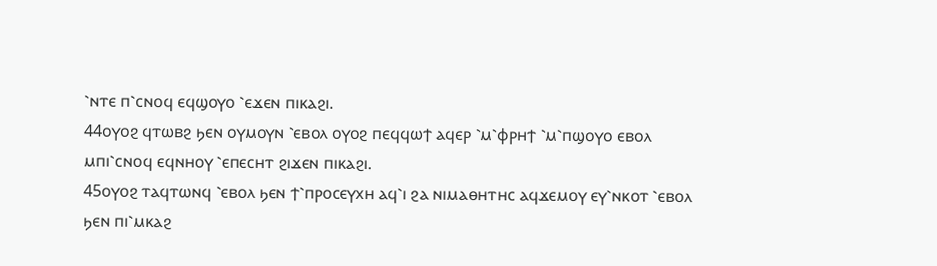⳿ⲛⲧⲉ ⲡ⳿ⲥⲛⲟϥ ⲉϥϣⲟⲩⲟ ⳿ⲉϫⲉⲛ ⲡⲓⲕⲁϩⲓ.
44ⲟⲩⲟϩ ϥⲧⲱⲃϩ ϧⲉⲛ ⲟⲩⲙⲟⲩⲛ ⳿ⲉⲃⲟⲗ ⲟⲩⲟϩ ⲡⲉϥϥⲱϯ ⲁϥⲉⲣ ⳿ⲙ⳿ⲫⲣⲏϯ ⳿ⲙ⳿ⲡϣⲟⲩⲟ ⲉⲃⲟⲗ ⲙⲡⲓ⳿ⲥⲛⲟϥ ⲉϥⲛⲏⲟⲩ ⳿ⲉⲡⲉⲥⲏⲧ ϩⲓϫⲉⲛ ⲡⲓⲕⲁϩⲓ.
45ⲟⲩⲟϩ ⲧⲁϥⲧⲱⲛϥ ⳿ⲉⲃⲟⲗ ϧⲉⲛ ϯ⳿ⲡⲣⲟⲥⲉⲩⲭⲏ ⲁϥ⳿ⲓ ϩⲁ ⲛⲓⲙⲁⲑⲏⲧⲏⲥ ⲁϥϫⲉⲙⲟⲩ ⲉⲩ⳿ⲛⲕⲟⲧ ⳿ⲉⲃⲟⲗ ϧⲉⲛ ⲡⲓ⳿ⲙⲕⲁϩ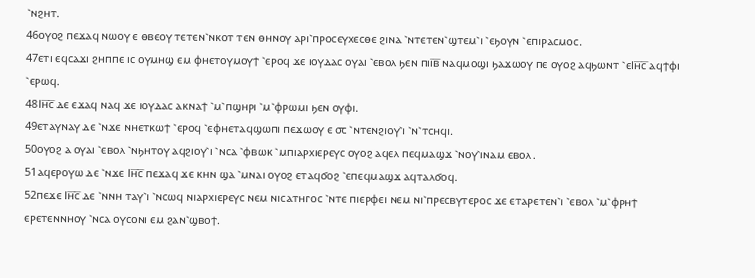⳿ⲛϩⲏⲧ.
46ⲟⲩⲟϩ ⲡⲉϫⲁϥ ⲛⲱⲟⲩ ⲉ ⲑⲃⲉⲟⲩ ⲧⲉⲧⲉⲛ⳿ⲛⲕⲟⲧ ⲧⲉⲛ ⲑⲏⲛⲟⲩ ⲁⲣⲓ⳿ⲡⲣⲟⲥⲉⲩⲭⲉⲥⲑⲉ ϩⲓⲛⲁ ⳿ⲛⲧⲉⲧⲉⲛ⳿ϣⲧⲉⲙ⳿ⲓ ⳿ⲉϧⲟⲩⲛ ⳿ⲉⲡⲓⲣⲁⲥⲙⲟⲥ.
47ⲉⲧⲓ ⲉϥⲥⲁϫⲓ ϩⲏⲡⲡⲉ ⲓⲥ ⲟⲩⲙⲏϣ ⲉⲙ ⲫⲏⲉⲧⲟⲩⲙⲟⲩϯ ⳿ⲉⲣⲟϥ ϫⲉ ⲓⲟⲩⲇⲁⲥ ⲟⲩⲁⲓ ⳿ⲉⲃⲟⲗ ϧⲉⲛ ⲡⲓⲓ̅ⲃ̅ ⲛⲁϥⲙⲟϣⲓ ϧⲁϫⲱⲟⲩ ⲡⲉ ⲟⲩⲟϩ ⲁϥϧⲱⲛⲧ ⳿ⲉⲒⲏ̅ⲥ̅ ⲁϥϯⲫⲓ ⳿ⲉⲣⲱϥ.
48Ⲓⲏ̅ⲥ̅ ⲇⲉ ⲉϫⲁϥ ⲛⲁϥ ϫⲉ ⲓⲟⲩⲇⲁⲥ ⲁⲕⲛⲁϯ ⳿ⲙ⳿ⲡϣⲏⲣⲓ ⳿ⲙ⳿ⲫⲣⲱⲙⲓ ϧⲉⲛ ⲟⲩⲫⲓ.
49ⲉⲧⲁⲩⲛⲁⲩ ⲇⲉ ⳿ⲛϫⲉ ⲛⲏⲉⲧⲕⲱϯ ⳿ⲉⲣⲟϥ ⳿ⲉⲫⲏⲉⲧⲁϥϣⲱⲡⲓ ⲡⲉϫⲱⲟⲩ ⲉ ⳪ ⳿ⲛⲧⲉⲛϩⲓⲟⲩ⳿ⲓ ⳿ⲛ⳿ⲧⲥⲏϥⲓ.
50ⲟⲩⲟϩ ⲁ ⲟⲩⲁⲓ ⳿ⲉⲃⲟⲗ ⳿ⲛϧⲏⲧⲟⲩ ⲁϥϩⲓⲟⲩ⳿ⲓ ⳿ⲛⲥⲁ ⳿ⲫⲃⲱⲕ ⳿ⲙⲡⲓⲁⲣⲭⲓⲉⲣⲉⲩⲥ ⲟⲩⲟϩ ⲁϥⲉⲗ ⲡⲉϥⲙⲁϣϫ ⳿ⲛⲟⲩ⳿ⲓⲛⲁⲙ ⲉⲃⲟⲗ.
51ⲁϥⲉⲣⲟⲩⲱ ⲇⲉ ⳿ⲛϫⲉ Ⲓⲏ̅ⲥ̅ ⲡⲉϫⲁϥ ϫⲉ ⲕⲏⲛ ϣⲁ ⳿ⲙⲛⲁⲓ ⲟⲩⲟϩ ⲉⲧⲁϥϭⲟϩ ⳿ⲉⲡⲉϥⲙⲁϣϫ ⲁϥⲧⲁⲗϭⲟϥ.
52ⲡⲉϫⲉ Ⲓⲏ̅ⲥ̅ ⲇⲉ ⳿ⲛⲛⲏ ⲧⲁⲩ⳿ⲓ ⳿ⲛⲥⲱϥ ⲛⲓⲁⲣⲭⲓⲉⲣⲉⲩⲥ ⲛⲉⲙ ⲛⲓⲥⲁⲧⲏⲅⲟⲥ ⳿ⲛⲧⲉ ⲡⲓⲉⲣⲫⲉⲓ ⲛⲉⲙ ⲛⲓ⳿ⲡⲣⲉⲥⲃⲩⲧⲉⲣⲟⲥ ϫⲉ ⲉⲧⲁⲣⲉⲧⲉⲛ⳿ⲓ ⳿ⲉⲃⲟⲗ ⳿ⲙ⳿ⲫⲣⲏϯ ⲉⲣⲉⲧⲉⲛⲛⲏⲟⲩ ⳿ⲛⲥⲁ ⲟⲩⲥⲟⲛⲓ ⲉⲙ ϩⲁⲛ⳿ϣⲃⲟϯ.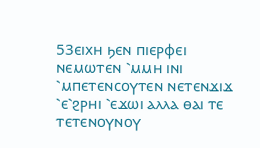53ⲉⲓⲭⲏ ϧⲉⲛ ⲡⲓⲉⲣⲫⲉⲓ ⲛⲉⲙⲱⲧⲉⲛ ⳿ⲙⲙⲏ ⲓⲛⲓ ⳿ⲙⲡⲉⲧⲉⲛⲥⲟⲩⲧⲉⲛ ⲛⲉⲧⲉⲛϫⲓϫ ⳿ⲉ⳿ϩⲣⲏⲓ ⳿ⲉϫⲱⲓ ⲁⲗⲗⲁ ⲑⲁⲓ ⲧⲉ ⲧⲉⲧⲉⲛⲟⲩⲛⲟⲩ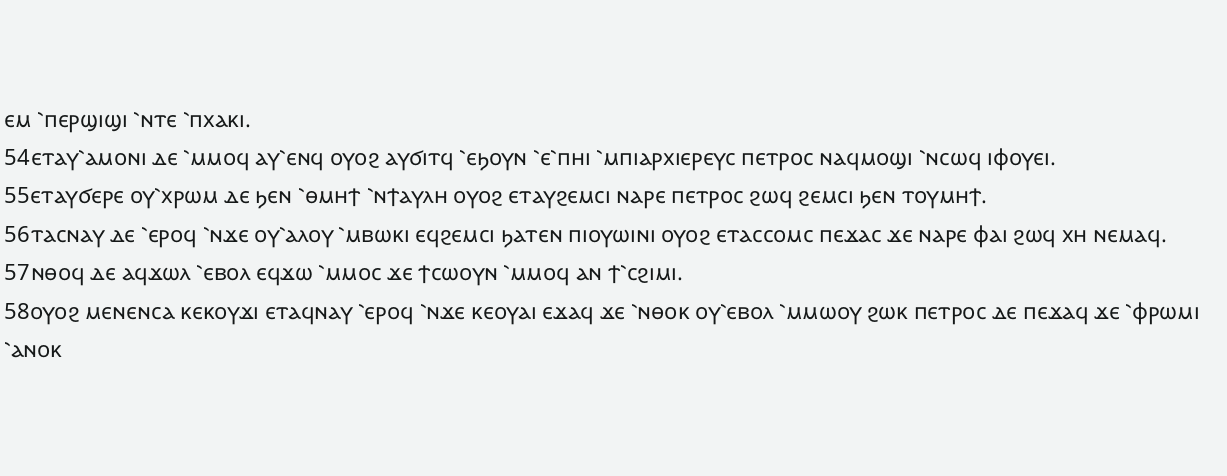ⲉⲙ ⳿ⲡⲉⲣϣⲓϣⲓ ⳿ⲛⲧⲉ ⳿ⲡⲭⲁⲕⲓ.
54ⲉⲧⲁⲩ⳿ⲁⲙⲟⲛⲓ ⲇⲉ ⳿ⲙⲙⲟϥ ⲁⲩ⳿ⲉⲛϥ ⲟⲩⲟϩ ⲁⲩϭⲓⲧϥ ⳿ⲉϧⲟⲩⲛ ⳿ⲉ⳿ⲡⲏⲓ ⳿ⲙⲡⲓⲁⲣⲭⲓⲉⲣⲉⲩⲥ ⲡⲉⲧⲣⲟⲥ ⲛⲁϥⲙⲟϣⲓ ⳿ⲛⲥⲱϥ ⲓⲫⲟⲩⲉⲓ.
55ⲉⲧⲁⲩϭⲉⲣⲉ ⲟⲩ⳿ⲭⲣⲱⲙ ⲇⲉ ϧⲉⲛ ⳿ⲑⲙⲏϯ ⳿ⲛϯⲁⲩⲗⲏ ⲟⲩⲟϩ ⲉⲧⲁⲩϩⲉⲙⲥⲓ ⲛⲁⲣⲉ ⲡⲉⲧⲣⲟⲥ ϩⲱϥ ϩⲉⲙⲥⲓ ϧⲉⲛ ⲧⲟⲩⲙⲏϯ.
56ⲧⲁⲥⲛⲁⲩ ⲇⲉ ⳿ⲉⲣⲟϥ ⳿ⲛϫⲉ ⲟⲩ⳿ⲁⲗⲟⲩ ⳿ⲙⲃⲱⲕⲓ ⲉϥϩⲉⲙⲥⲓ ϧⲁⲧⲉⲛ ⲡⲓⲟⲩⲱⲓⲛⲓ ⲟⲩⲟϩ ⲉⲧⲁⲥⲥⲟⲙⲥ ⲡⲉϫⲁⲥ ϫⲉ ⲛⲁⲣⲉ ⲫⲁⲓ ϩⲱϥ ⲭⲏ ⲛⲉⲙⲁϥ.
57ⲛⲑⲟϥ ⲇⲉ ⲁϥϫⲱⲗ ⳿ⲉⲃⲟⲗ ⲉϥϫⲱ ⳿ⲙⲙⲟⲥ ϫⲉ ϯⲥⲱⲟⲩⲛ ⳿ⲙⲙⲟϥ ⲁⲛ ϯ⳿ⲥϩⲓⲙⲓ.
58ⲟⲩⲟϩ ⲙⲉⲛⲉⲛⲥⲁ ⲕⲉⲕⲟⲩϫⲓ ⲉⲧⲁϥⲛⲁⲩ ⳿ⲉⲣⲟϥ ⳿ⲛϫⲉ ⲕⲉⲟⲩⲁⲓ ⲉϫⲁϥ ϫⲉ ⳿ⲛⲑⲟⲕ ⲟⲩ⳿ⲉⲃⲟⲗ ⳿ⲙⲙⲱⲟⲩ ϩⲱⲕ ⲡⲉⲧⲣⲟⲥ ⲇⲉ ⲡⲉϫⲁϥ ϫⲉ ⳿ⲫⲣⲱⲙⲓ ⳿ⲁⲛⲟⲕ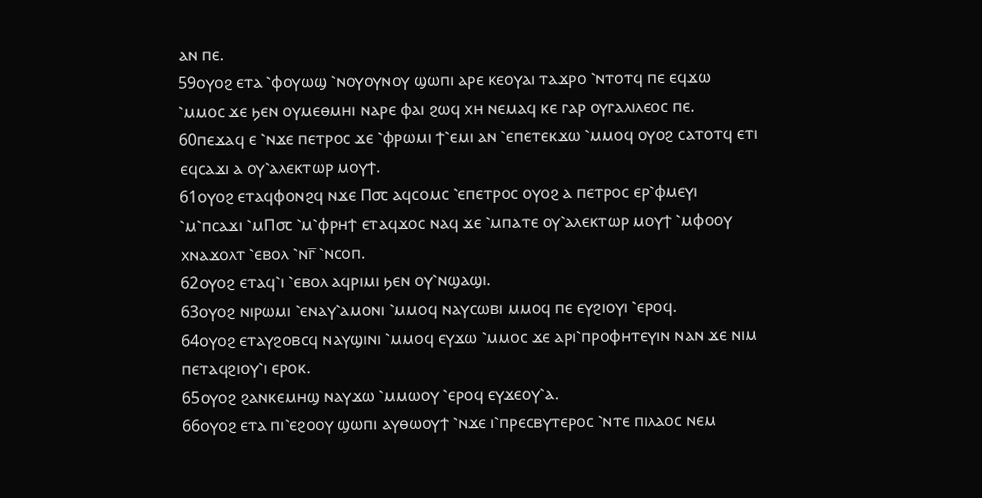ⲁⲛ ⲡⲉ.
59ⲟⲩⲟϩ ⲉⲧⲁ ⳿ⲫⲟⲩⲱϣ ⳿ⲛⲟⲩⲟⲩⲛⲟⲩ ϣⲱⲡⲓ ⲁⲣⲉ ⲕⲉⲟⲩⲁⲓ ⲧⲁϫⲣⲟ ⳿ⲛⲧⲟⲧϥ ⲡⲉ ⲉϥϫⲱ ⳿ⲙⲙⲟⲥ ϫⲉ ϧⲉⲛ ⲟⲩⲙⲉⲑⲙⲏⲓ ⲛⲁⲣⲉ ⲫⲁⲓ ϩⲱϥ ⲭⲏ ⲛⲉⲙⲁϥ ⲕⲉ ⲅⲁⲣ ⲟⲩⲅⲁⲗⲓⲗⲉⲟⲥ ⲡⲉ.
60ⲡⲉϫⲁϥ ⲉ ⳿ⲛϫⲉ ⲡⲉⲧⲣⲟⲥ ϫⲉ ⳿ⲫⲣⲱⲙⲓ ϯ⳿ⲉⲙⲓ ⲁⲛ ⳿ⲉⲡⲉⲧⲉⲕϫⲱ ⳿ⲙⲙⲟϥ ⲟⲩⲟϩ ⲥⲁⲧⲟⲧϥ ⲉⲧⲓ ⲉϥⲥⲁϫⲓ ⲁ ⲟⲩ⳿ⲁⲗⲉⲕⲧⲱⲣ ⲙⲟⲩϯ.
61ⲟⲩⲟϩ ⲉⲧⲁϥⲫⲟⲛϩϥ ⲛϫⲉ Ⲡ⳪ ⲁϥⲥⲟⲙⲥ ⳿ⲉⲡⲉⲧⲣⲟⲥ ⲟⲩⲟϩ ⲁ ⲡⲉⲧⲣⲟⲥ ⲉⲣ⳿ⲫⲙⲉⲩⲓ ⳿ⲙ⳿ⲡⲥⲁϫⲓ ⳿ⲙⲠ⳪ ⳿ⲙ⳿ⲫⲣⲏϯ ⲉⲧⲁϥϫⲟⲥ ⲛⲁϥ ϫⲉ ⳿ⲙⲡⲁⲧⲉ ⲟⲩ⳿ⲁⲗⲉⲕⲧⲱⲣ ⲙⲟⲩϯ ⳿ⲙⲫⲟⲟⲩ ⲭⲛⲁϫⲟⲗⲧ ⳿ⲉⲃⲟⲗ ⳿ⲛⲅ̅ ⳿ⲛⲥⲟⲡ.
62ⲟⲩⲟϩ ⲉⲧⲁϥ⳿ⲓ ⳿ⲉⲃⲟⲗ ⲁϥⲣⲓⲙⲓ ϧⲉⲛ ⲟⲩ⳿ⲛϣⲁϣⲓ.
63ⲟⲩⲟϩ ⲛⲓⲣⲱⲙⲓ ⳿ⲉⲛⲁⲩ⳿ⲁⲙⲟⲛⲓ ⳿ⲙⲙⲟϥ ⲛⲁⲩⲥⲱⲃⲓ ⲙⲙⲟϥ ⲡⲉ ⲉⲩϩⲓⲟⲩⲓ ⳿ⲉⲣⲟϥ.
64ⲟⲩⲟϩ ⲉⲧⲁⲩϩⲟⲃⲥϥ ⲛⲁⲩϣⲓⲛⲓ ⳿ⲙⲙⲟϥ ⲉⲩϫⲱ ⳿ⲙⲙⲟⲥ ϫⲉ ⲁⲣⲓ⳿ⲡⲣⲟⲫⲏⲧⲉⲩⲓⲛ ⲛⲁⲛ ϫⲉ ⲛⲓⲙ ⲡⲉⲧⲁϥϩⲓⲟⲩ⳿ⲓ ⲉⲣⲟⲕ.
65ⲟⲩⲟϩ ϩⲁⲛⲕⲉⲙⲏϣ ⲛⲁⲩϫⲱ ⳿ⲙⲙⲱⲟⲩ ⳿ⲉⲣⲟϥ ⲉⲩϫⲉⲟⲩ⳿ⲁ.
66ⲟⲩⲟϩ ⲉⲧⲁ ⲡⲓ⳿ⲉϩⲟⲟⲩ ϣⲱⲡⲓ ⲁⲩⲑⲱⲟⲩϯ ⳿ⲛϫⲉ ⲓ⳿ⲡⲣⲉⲥⲃⲩⲧⲉⲣⲟⲥ ⳿ⲛⲧⲉ ⲡⲓⲗⲁⲟⲥ ⲛⲉⲙ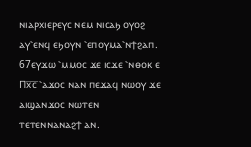ⲛⲓⲁⲣⲭⲓⲉⲣⲉⲩⲥ ⲛⲉⲙ ⲛⲓⲥⲁϧ ⲟⲩⲟϩ ⲁⲩ⳿ⲉⲛϥ ⲉϧⲟⲩⲛ ⳿ⲉⲡⲟⲩⲙⲁ⳿ⲛϯϩⲁⲡ.
67ⲉⲩϫⲱ ⳿ⲙⲙⲟⲥ ϫⲉ ⲓⲥϫⲉ ⳿ⲛⲑⲟⲕ ⲉ Ⲡⲭ̅ⲥ̅ ⳿ⲁϫⲟⲥ ⲛⲁⲛ ⲡⲉϫⲁϥ ⲛⲱⲟⲩ ϫⲉ ⲁⲓϣⲁⲛϫⲟⲥ ⲛⲱⲧⲉⲛ ⲧⲉⲧⲉⲛⲛⲁⲛⲁϩϯ ⲁⲛ.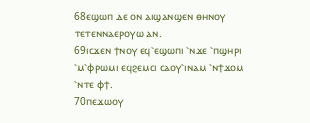68ⲉϣⲱⲡ ⲇⲉ ⲟⲛ ⲁⲓϣⲁⲛϣⲉⲛ ⲑⲏⲛⲟⲩ ⲧⲉⲧⲉⲛⲛⲁⲉⲣⲟⲩⲱ ⲁⲛ.
69ⲓⲥϫⲉⲛ ϯⲛⲟⲩ ⲉϥ⳿ⲉϣⲱⲡⲓ ⳿ⲛϫⲉ ⳿ⲡϣⲏⲣⲓ ⳿ⲙ⳿ⲫⲣⲱⲙⲓ ⲉϥϩⲉⲙⲥⲓ ⲥⲁⲟⲩ⳿ⲓⲛⲁⲙ ⳿ⲛϯϫⲟⲙ ⳿ⲛⲧⲉ ⲫϯ.
70ⲡⲉϫⲱⲟⲩ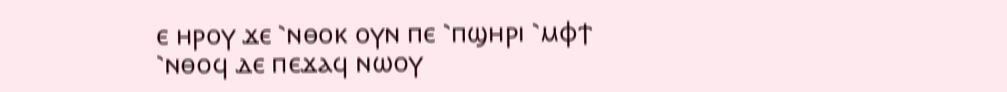ⲉ ⲏⲣⲟⲩ ϫⲉ ⳿ⲛⲑⲟⲕ ⲟⲩⲛ ⲡⲉ ⳿ⲡϣⲏⲣⲓ ⳿ⲙⲫϯ ⳿ⲛⲑⲟϥ ⲇⲉ ⲡⲉϫⲁϥ ⲛⲱⲟⲩ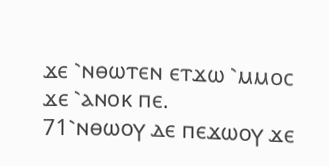ϫⲉ ⳿ⲛⲑⲱⲧⲉⲛ ⲉⲧϫⲱ ⳿ⲙⲙⲟⲥ ϫⲉ ⳿ⲁⲛⲟⲕ ⲡⲉ.
71⳿ⲛⲑⲱⲟⲩ ⲇⲉ ⲡⲉϫⲱⲟⲩ ϫⲉ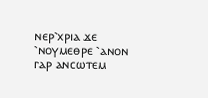ⲛⲉⲣ⳿ⲭⲣⲓⲁ ϫⲉ ⳿ⲛⲟⲩⲙⲉⲑⲣⲉ ⳿ⲁⲛⲟⲛ ⲅⲁⲣ ⲁⲛⲥⲱⲧⲉⲙ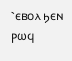⳿ⲉⲃⲟⲗ ϧⲉⲛ ⲣⲱϥ